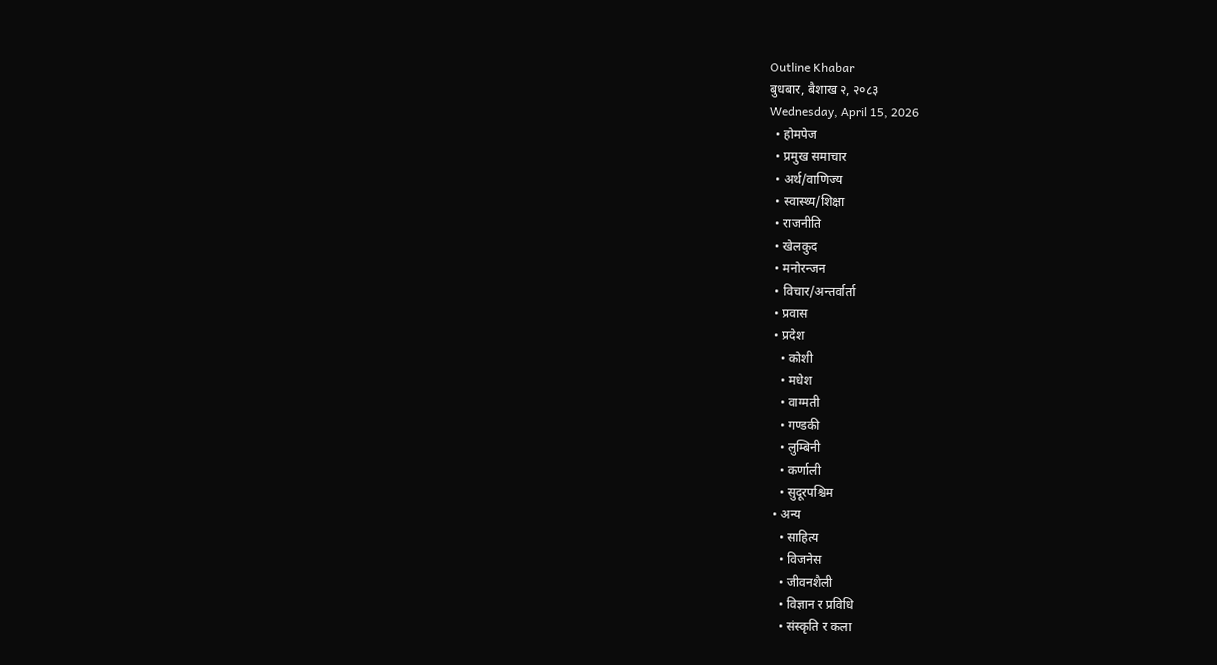Outline Khabar
बुधबार, बैशाख २, २०८३
Wednesday, April 15, 2026
  • होमपेज
  • प्रमुख समाचार
  • अर्थ/वाणिज्य
  • स्वास्थ्य/शिक्षा
  • राजनीति
  • खेलकुद
  • मनोरन्जन
  • विचार/अन्तर्वार्ता
  • प्रवास
  • प्रदेश
    • कोशी
    • मधेश
    • वाग्मती
    • गण्डकी
    • लुम्बिनी
    • कर्णाली
    • सुदूरपश्चिम
  • अन्य
    • साहित्य
    • विजनेस
    • जीवनशैली
    • विज्ञान र प्रविधि
    • संस्कृति र कला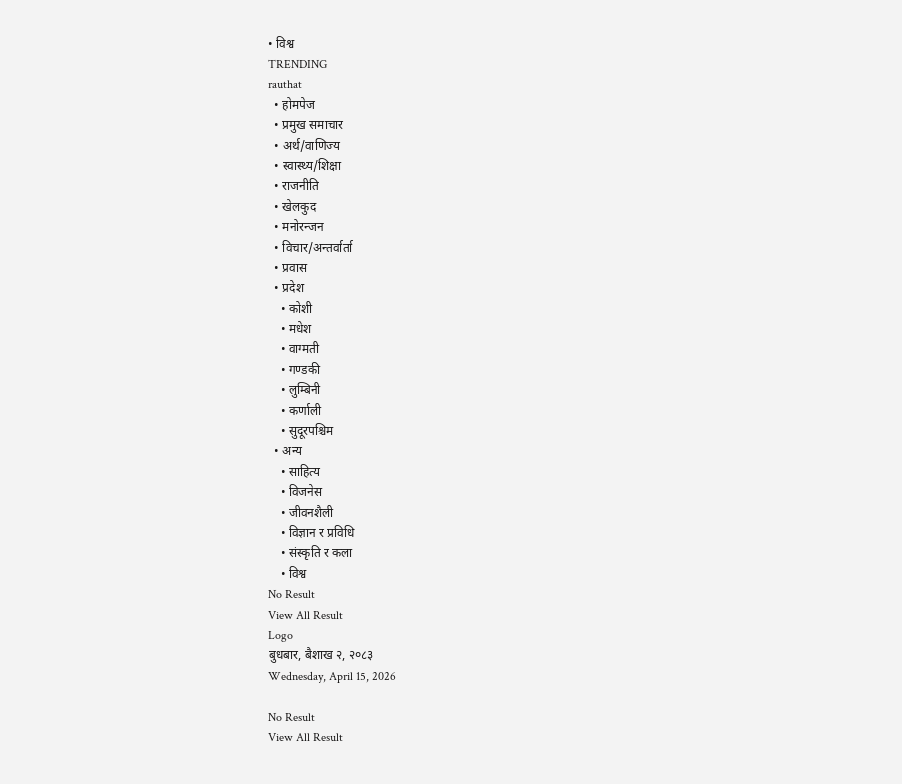• विश्व
TRENDING
rauthat
  • होमपेज
  • प्रमुख समाचार
  • अर्थ/वाणिज्य
  • स्वास्थ्य/शिक्षा
  • राजनीति
  • खेलकुद
  • मनोरन्जन
  • विचार/अन्तर्वार्ता
  • प्रवास
  • प्रदेश
    • कोशी
    • मधेश
    • वाग्मती
    • गण्डकी
    • लुम्बिनी
    • कर्णाली
    • सुदूरपश्चिम
  • अन्य
    • साहित्य
    • विजनेस
    • जीवनशैली
    • विज्ञान र प्रविधि
    • संस्कृति र कला
    • विश्व
No Result
View All Result
Logo
बुधबार, बैशाख २, २०८३
Wednesday, April 15, 2026

No Result
View All Result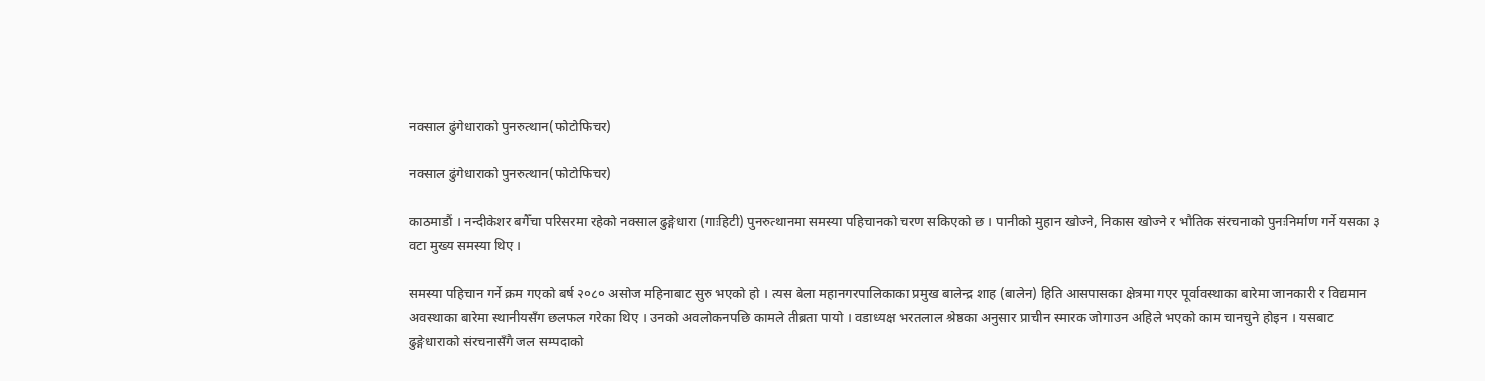नक्साल ढुंगेधाराको पुनरुत्थान(फोटोफिचर)

नक्साल ढुंगेधाराको पुनरुत्थान(फोटोफिचर)

काठमाडौं । नन्दीकेशर बगैँचा परिसरमा रहेको नक्साल ढुङ्गेधारा (गाःहिटी) पुनरुत्थानमा समस्या पहिचानको चरण सकिएको छ । पानीको मुहान खोज्ने, निकास खोज्ने र भौतिक संरचनाको पुनःनिर्माण गर्ने यसका ३ वटा मुख्य समस्या थिए ।

समस्या पहिचान गर्ने क्रम गएको बर्ष २०८० असोज महिनाबाट सुरु भएको हो । त्यस बेला महानगरपालिकाका प्रमुख बालेन्द्र शाह (बालेन) हिति आसपासका क्षेत्रमा गएर पूर्वावस्थाका बारेमा जानकारी र विद्यमान अवस्थाका बारेमा स्थानीयसँग छलफल गरेका थिए । उनको अवलोकनपछि कामले तीब्रता पायो । वडाध्यक्ष भरतलाल श्रेष्ठका अनुसार प्राचीन स्मारक जोगाउन अहिले भएको काम चानचुने होइन । यसबाट ढुङ्गेधाराको संरचनासँगै जल सम्पदाको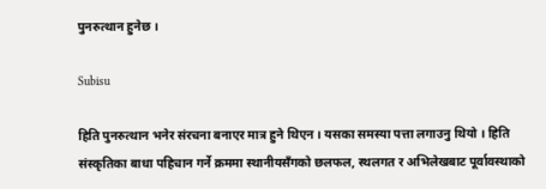पुनरुत्थान हुनेछ ।

Subisu

हिति पुनरुत्थान भनेर संरचना बनाएर मात्र हुने थिएन । यसका समस्या पत्ता लगाउनु थियो । हिति संस्कृतिका बाधा पहिचान गर्ने क्रममा स्थानीयसँगको छलफल, स्थलगत र अभिलेखबाट पूर्वावस्थाको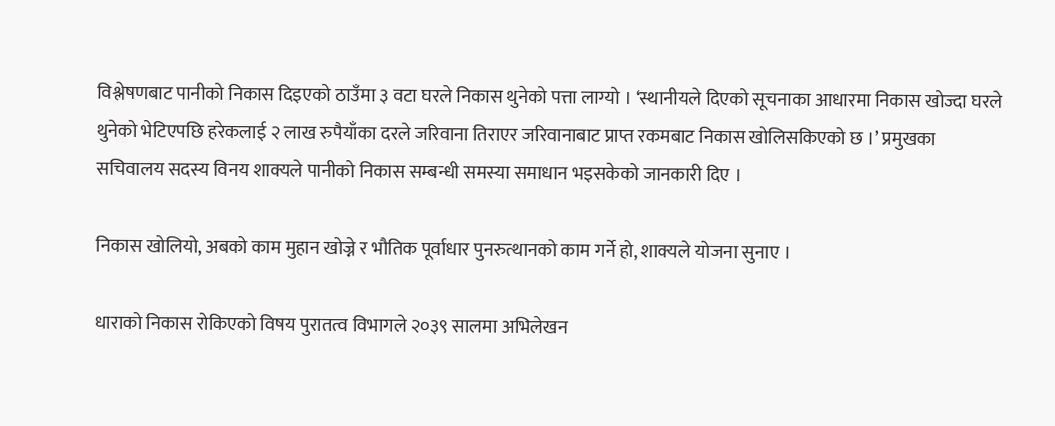विश्लेषणबाट पानीको निकास दिइएको ठाउँमा ३ वटा घरले निकास थुनेको पत्ता लाग्यो । ‘स्थानीयले दिएको सूचनाका आधारमा निकास खोज्दा घरले थुनेको भेटिएपछि हरेकलाई २ लाख रुपैयाँका दरले जरिवाना तिराएर जरिवानाबाट प्राप्त रकमबाट निकास खोलिसकिएको छ ।’ प्रमुखका सचिवालय सदस्य विनय शाक्यले पानीको निकास सम्बन्धी समस्या समाधान भइसकेको जानकारी दिए ।

निकास खोलियो, अबको काम मुहान खोज्ने र भौतिक पूर्वाधार पुनरुत्थानको काम गर्ने हो, शाक्यले योजना सुनाए ।

धाराको निकास रोकिएको विषय पुरातत्व विभागले २०३९ सालमा अभिलेखन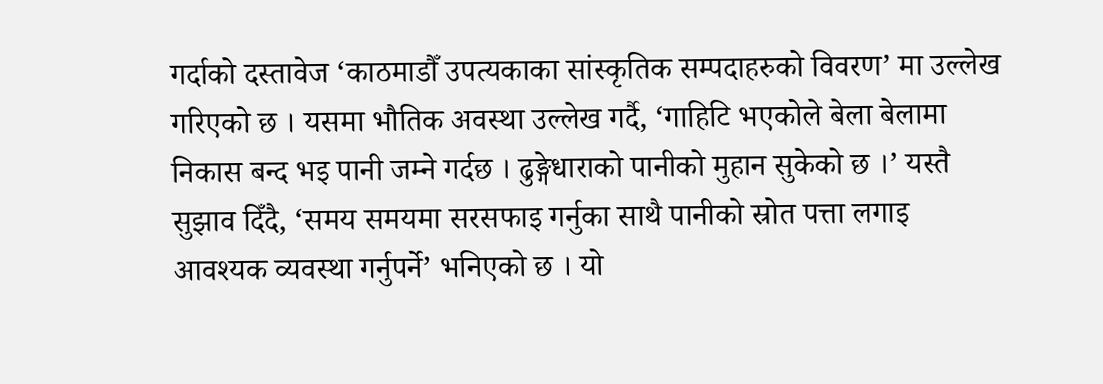गर्दाको दस्तावेज ‘काठमाडौँ उपत्यकाका सांस्कृतिक सम्पदाहरुको विवरण’ मा उल्लेख गरिएको छ । यसमा भौतिक अवस्था उल्लेख गर्दै, ‘गाहिटि भएकोले बेला बेलामा निकास बन्द भइ पानी जम्ने गर्दछ । ढुङ्गेधाराको पानीको मुहान सुकेको छ ।’ यस्तै सुझाव दिँदै, ‘समय समयमा सरसफाइ गर्नुका साथै पानीको स्रोत पत्ता लगाइ आवश्यक व्यवस्था गर्नुपर्ने’ भनिएको छ । यो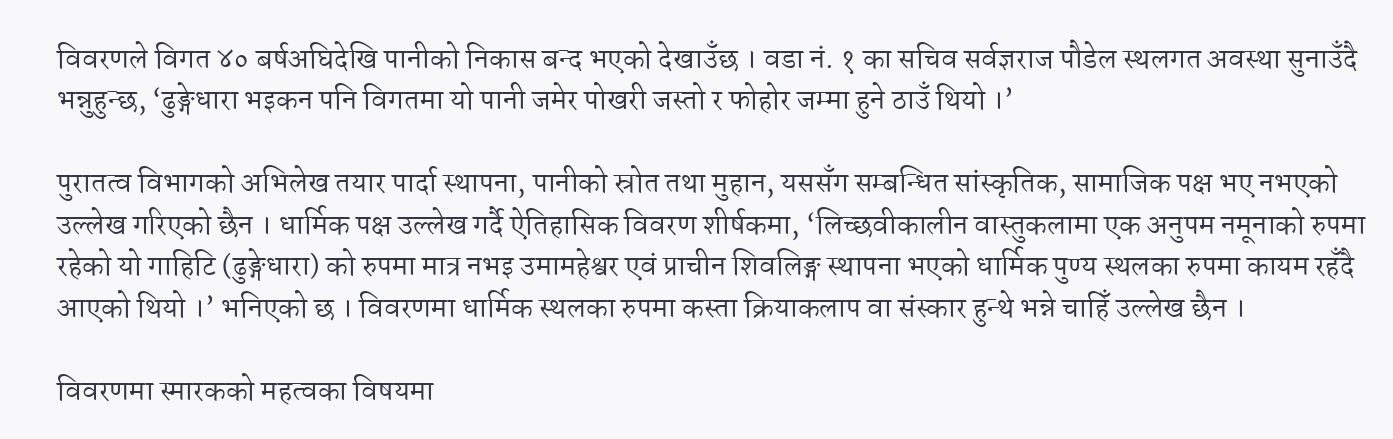विवरणले विगत ४० बर्षअघिदेखि पानीको निकास बन्द भएको देखाउँछ । वडा नं. १ का सचिव सर्वज्ञराज पौडेल स्थलगत अवस्था सुनाउँदै भन्नुहुन्छ, ‘ढुङ्गेधारा भइकन पनि विगतमा यो पानी जमेर पोखरी जस्तो र फोहोर जम्मा हुने ठाउँ थियो ।’

पुरातत्व विभागको अभिलेख तयार पार्दा स्थापना, पानीको स्रोत तथा मुहान, यससँग सम्बन्धित सांस्कृतिक, सामाजिक पक्ष भए नभएको उल्लेख गरिएको छैन । धार्मिक पक्ष उल्लेख गर्दै ऐतिहासिक विवरण शीर्षकमा, ‘लिच्छवीकालीन वास्तुकलामा एक अनुपम नमूनाको रुपमा रहेको यो गाहिटि (ढुङ्गेधारा) को रुपमा मात्र नभइ उमामहेश्वर एवं प्राचीन शिवलिङ्ग स्थापना भएको धार्मिक पुण्य स्थलका रुपमा कायम रहँदै आएको थियो ।’ भनिएको छ । विवरणमा धार्मिक स्थलका रुपमा कस्ता क्रियाकलाप वा संस्कार हुन्थे भन्ने चाहिँ उल्लेख छैन ।

विवरणमा स्मारकको महत्वका विषयमा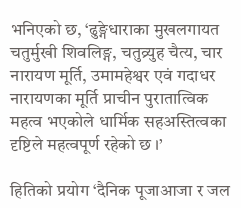भनिएको छ, ‘ढुङ्गेधाराका मुखलगायत चतुर्मुखी शिवलिङ्ग, चतुव्र्युह चैत्य, चार नारायण मूर्ति, उमामहेश्वर एवं गदाधर नारायणका मूर्ति प्राचीन पुरातात्विक महत्व भएकोले धार्मिक सहअस्तित्वका दृष्टिले महत्वपूर्ण रहेको छ ।’

हितिको प्रयोग ‘दैनिक पूजाआजा र जल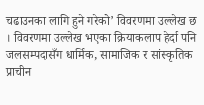चढाउनका लागि हुने गरेको’ विवरणमा उल्लेख छ । विवरणमा उल्लेख भएका क्रियाकलाप हेर्दा पनि जलसम्पदासँग धार्मिक, सामाजिक र सांस्कृतिक प्राचीन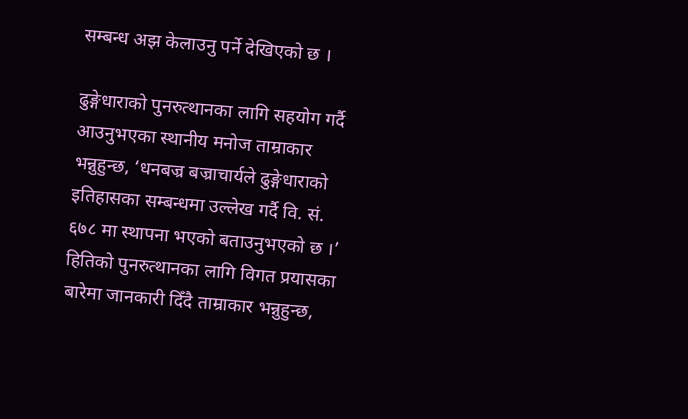सम्बन्ध अझ केलाउनु पर्ने देखिएको छ ।

ढुङ्गेधाराको पुनरुत्थानका लागि सहयोग गर्दै आउनुभएका स्थानीय मनोज ताम्राकार भन्नुहुन्छ, ‘धनबज्र बज्राचार्यले ढुङ्गेधाराको इतिहासका सम्बन्धमा उल्लेख गर्दै वि. सं. ६७८ मा स्थापना भएको बताउनुभएको छ ।’ हितिको पुनरुत्थानका लागि विगत प्रयासका बारेमा जानकारी दिँदै ताम्राकार भन्नुहुन्छ,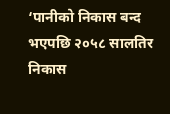‘पानीको निकास बन्द भएपछि २०५८ सालतिर निकास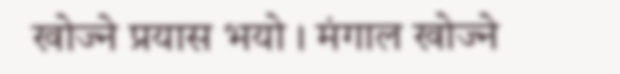खोज्ने प्रयास भयो । मंगाल खोज्ने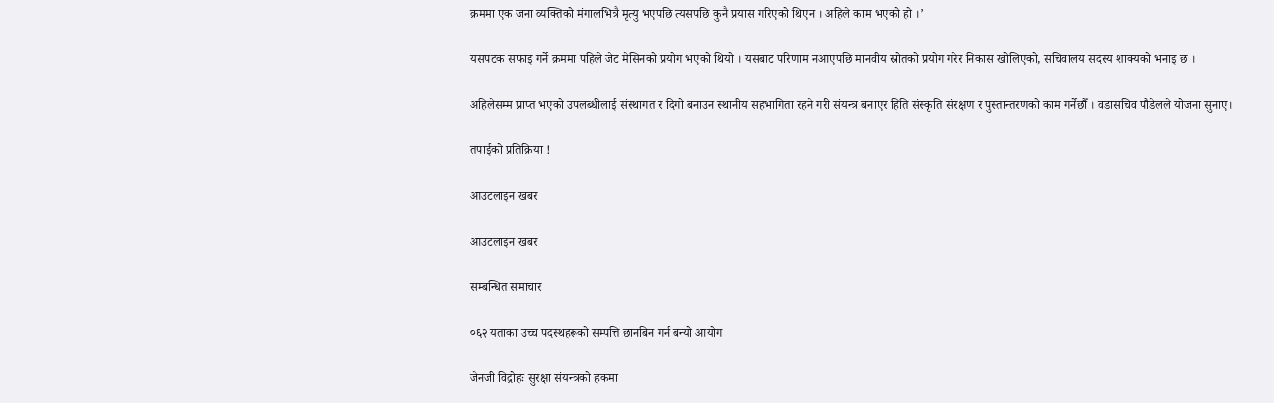क्रममा एक जना व्यक्तिको मंगालभित्रै मृत्यु भएपछि त्यसपछि कुनै प्रयास गरिएको थिएन । अहिले काम भएको हो ।’

यसपटक सफाइ गर्ने क्रममा पहिले जेट मेसिनको प्रयोग भएको थियो । यसबाट परिणाम नआएपछि मानवीय स्रोतको प्रयोग गरेर निकास खोलिएको, सचिवालय सदस्य शाक्यको भनाइ छ ।

अहिलेसम्म प्राप्त भएको उपलब्धीलाई संस्थागत र दिगो बनाउन स्थानीय सहभागिता रहने गरी संयन्त्र बनाएर हिति संस्कृति संरक्षण र पुस्तान्तरणको काम गर्नेछौँ । वडासचिव पौडेलले योजना सुनाए।

तपाईको प्रतिक्रिया !

आउटलाइन खबर

आउटलाइन खबर

सम्बन्धित समाचार

०६२ यताका उच्च पदस्थहरूको सम्पत्ति छानबिन गर्न बन्यो आयोग

जेनजी विद्रोहः सुरक्षा संयन्त्रको हकमा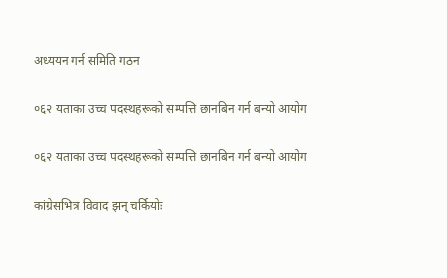अध्ययन गर्न समिति गठन

०६२ यताका उच्च पदस्थहरूको सम्पत्ति छानबिन गर्न बन्यो आयोग

०६२ यताका उच्च पदस्थहरूको सम्पत्ति छानबिन गर्न बन्यो आयोग

कांग्रेसभित्र विवाद झन् चर्कियोः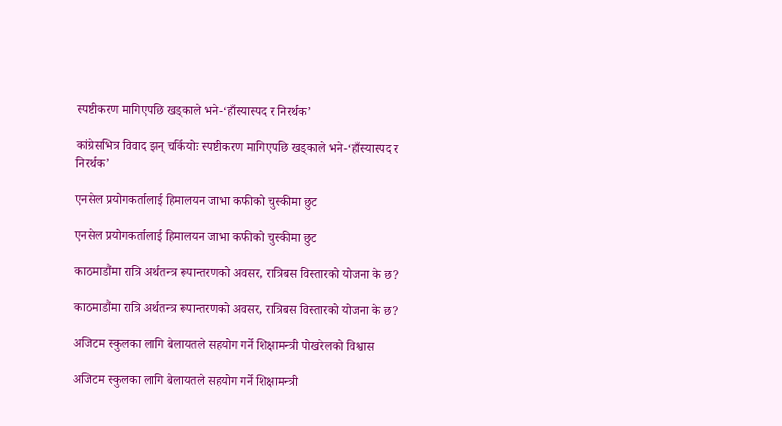स्पष्टीकरण मागिएपछि खड्काले भने-‘हाँस्यास्पद र निरर्थक’

कांग्रेसभित्र विवाद झन् चर्कियोः स्पष्टीकरण मागिएपछि खड्काले भने-‘हाँस्यास्पद र निरर्थक’

एनसेल प्रयोगकर्तालाई हिमालयन जाभा कफीको चुस्कीमा छुट

एनसेल प्रयोगकर्तालाई हिमालयन जाभा कफीको चुस्कीमा छुट

काठमाडौंमा रात्रि अर्थतन्त्र रूपान्तरणको अवसर, रात्रिबस विस्तारको योजना के छ?

काठमाडौंमा रात्रि अर्थतन्त्र रूपान्तरणको अवसर, रात्रिबस विस्तारको योजना के छ?

अजिटम स्कुलका लागि बेलायतले सहयोग गर्ने शिक्षामन्त्री पोखरेलको विश्वास

अजिटम स्कुलका लागि बेलायतले सहयोग गर्ने शिक्षामन्त्री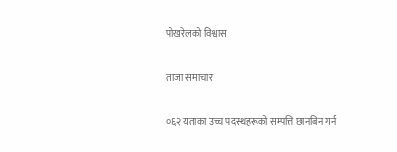पोखरेलको विश्वास

ताजा समाचार

०६२ यताका उच्च पदस्थहरूको सम्पत्ति छानबिन गर्न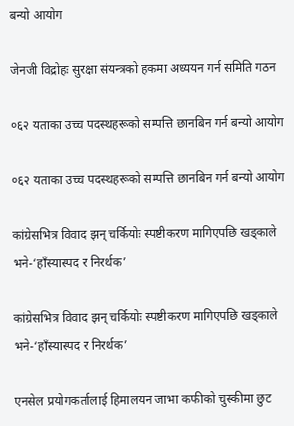बन्यो आयोग

जेनजी विद्रोहः सुरक्षा संयन्त्रको हकमा अध्ययन गर्न समिति गठन

०६२ यताका उच्च पदस्थहरूको सम्पत्ति छानबिन गर्न बन्यो आयोग

०६२ यताका उच्च पदस्थहरूको सम्पत्ति छानबिन गर्न बन्यो आयोग

कांग्रेसभित्र विवाद झन् चर्कियोः स्पष्टीकरण मागिएपछि खड्काले भने-‘हाँस्यास्पद र निरर्थक’

कांग्रेसभित्र विवाद झन् चर्कियोः स्पष्टीकरण मागिएपछि खड्काले भने-‘हाँस्यास्पद र निरर्थक’

एनसेल प्रयोगकर्तालाई हिमालयन जाभा कफीको चुस्कीमा छुट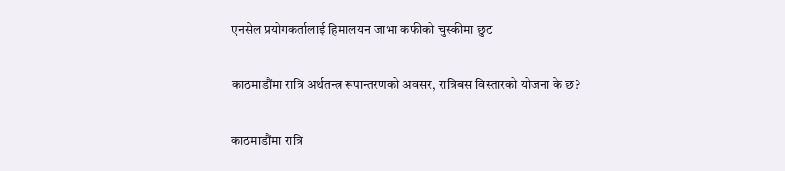एनसेल प्रयोगकर्तालाई हिमालयन जाभा कफीको चुस्कीमा छुट

काठमाडौंमा रात्रि अर्थतन्त्र रूपान्तरणको अवसर, रात्रिबस विस्तारको योजना के छ?

काठमाडौंमा रात्रि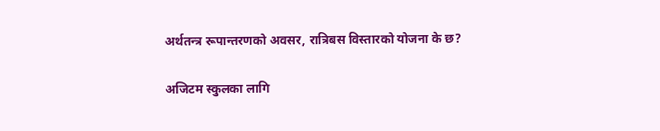अर्थतन्त्र रूपान्तरणको अवसर, रात्रिबस विस्तारको योजना के छ?

अजिटम स्कुलका लागि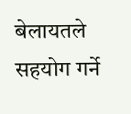बेलायतले सहयोग गर्ने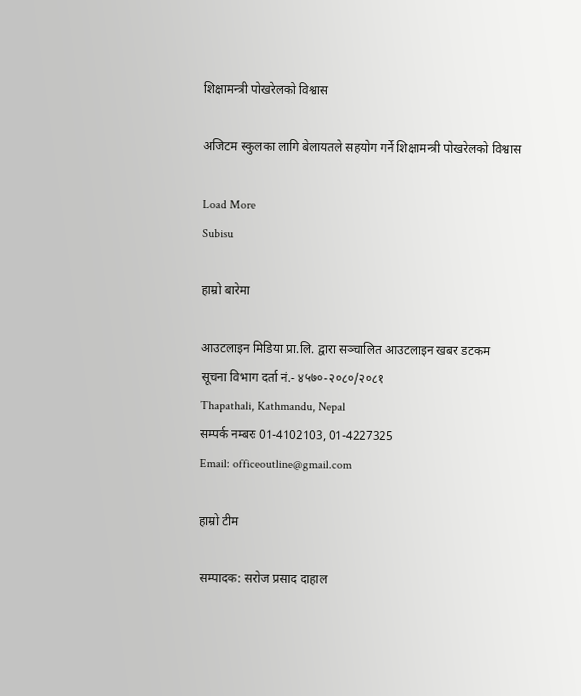शिक्षामन्त्री पोखरेलको विश्वास

अजिटम स्कुलका लागि बेलायतले सहयोग गर्ने शिक्षामन्त्री पोखरेलको विश्वास

Load More
Subisu

हाम्रो बारेमा

आउटलाइन मिडिया प्रा.लि. द्वारा सञ्चालित आउटलाइन खबर डटकम
सूचना विभाग दर्ता नं‍‌.- ४५७०-२०८०/२०८१
Thapathali, Kathmandu, Nepal
सम्पर्क नम्बरः 01-4102103, 01-4227325
Email: officeoutline@gmail.com

हाम्रो टीम

सम्पादक: सरोज प्रसाद दाहाल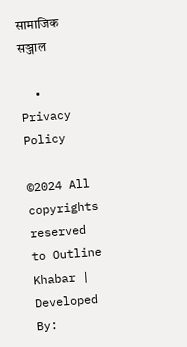सामाजिक सञ्जाल

  • Privacy Policy

©2024 All copyrights reserved to Outline Khabar | Developed By: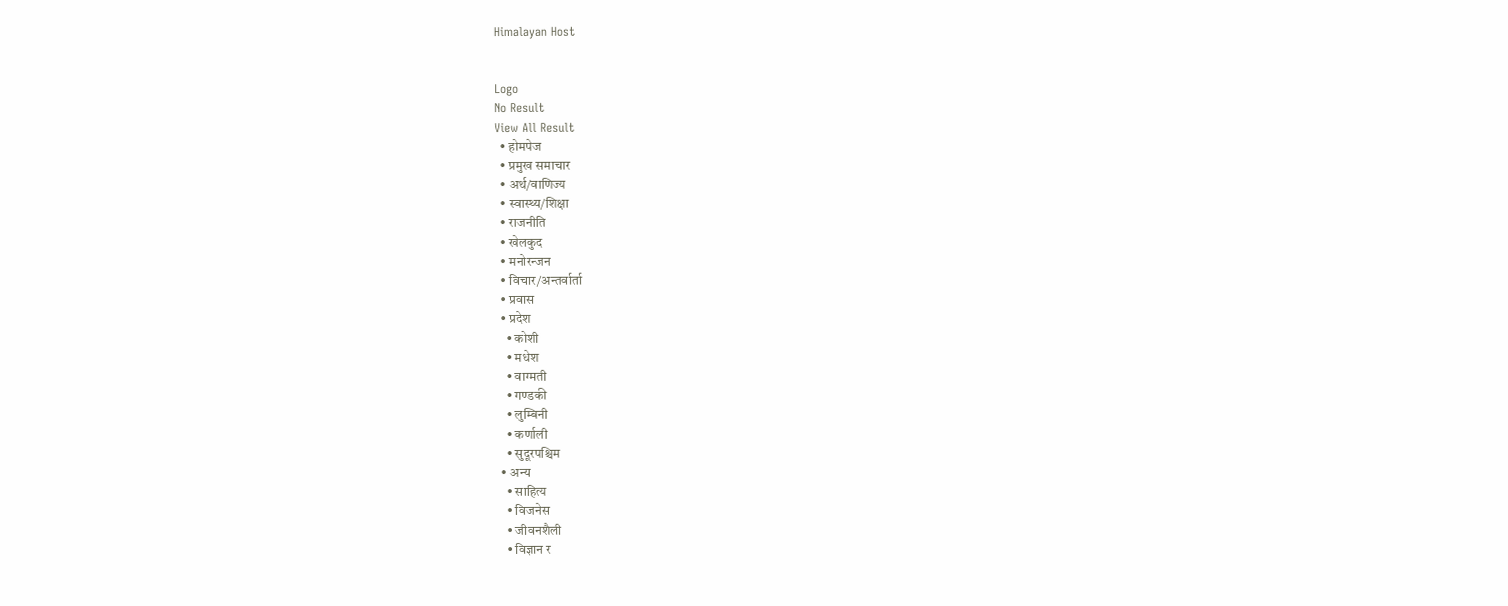Himalayan Host


Logo
No Result
View All Result
  • होमपेज
  • प्रमुख समाचार
  • अर्थ/वाणिज्य
  • स्वास्थ्य/शिक्षा
  • राजनीति
  • खेलकुद
  • मनोरन्जन
  • विचार/अन्तर्वार्ता
  • प्रवास
  • प्रदेश
    • कोशी
    • मधेश
    • वाग्मती
    • गण्डकी
    • लुम्बिनी
    • कर्णाली
    • सुदूरपश्चिम
  • अन्य
    • साहित्य
    • विजनेस
    • जीवनशैली
    • विज्ञान र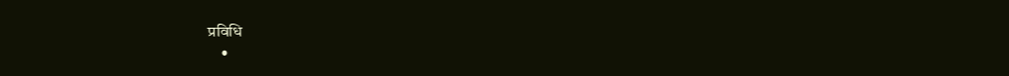प्रविधि
    •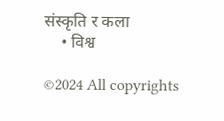संस्कृति र कला
    • विश्व

©2024 All copyrights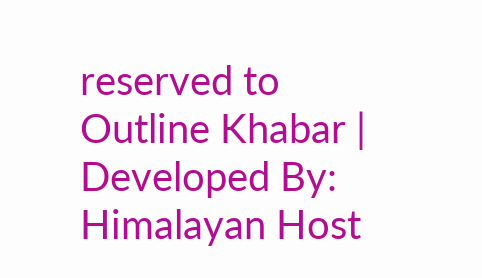reserved to Outline Khabar | Developed By: Himalayan Host